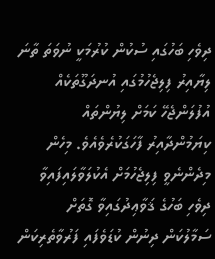ދިވެހި ބަހުގައި ސުކުން ކުރުމަކީ ނުވަތަ ތާނަ ލިޔާއިރު ފިލިޖެހުމުގައި އުނދަގޫތަކެއް އުފުލަންޖެހޭ ކަމަށް ލިޔުންތައް ކިޔަމުންދާއިރު ފާހަގަކުރެވެއެވެ. މިހެން މިދެންނެވީ ފިލިޖެހުމަށް އެކުލަވާލައިފައިވާ ދިވެހި ބަހުގެ ޤަވާޢިދުގައިވާ ގޮތަށް ސަމާލުކަން ދިނުން ކުޑަވެފައި ފަރުވާތެރިކަން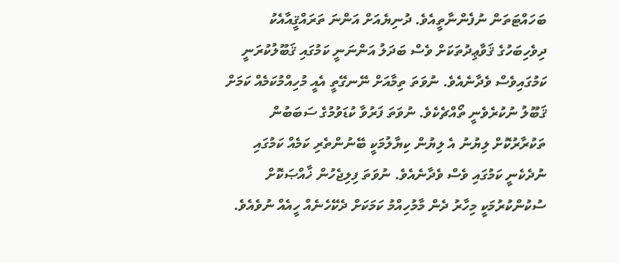ބަހައްޓަތަން ނުފެންނާތީއެވެ. ދުނިޔެއަށް އަންނަ ތަރައްޤީއާއެކު ދިވެހިބަހުގެ ޤަވާޢިދުތަކަށް ވެސް ބަދަލު އަންނަނީ ކަމުގައި ޤަބޫލުކުރަނީ ކަމުގައިވެސް ވެދާނެއެވެ. ނުވަތަ ތިމާއަށް ނޭނގޭތީ އެއީ މުހިއްމުކަމެއް ކަމަށް ޤަބޫލު ނުކުރެވެނީ ތޯއްޗެކެވެ. ނުވަތަ ފަރުވާ ކުޑަވުމުގެ ސަބަބުން ތަކުރާރުކޮށް ލިޔުނު އެ ލިޔުން ކިޔާލުމަކީ ބޭނުންތެރި ކަމެއް ކަމުގައި ނުދެކެނީ ކަމުގައި ވެސް ވެދާނެއެވެ. ނުވަތަ ފިލިޖެހުން ޚާއްޞަކޮށް ސުކުންކުރުމަކީ މިހާރު ދެން މާމުހިއްމު ކަމަކަށް ދެކޭހެނެއް ހީއެއް ނުވެއެވެ.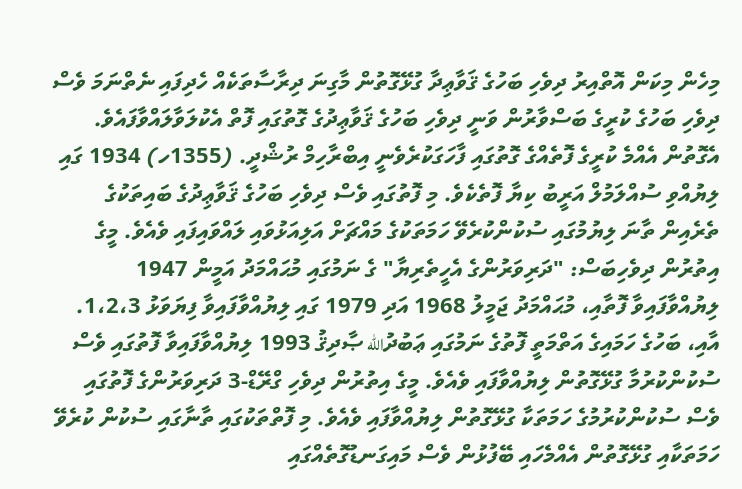މިހެން މިކަން އޮތްއިރު ދިވެހި ބަހުގެ ޤަވާޢިދާ ގުޅޭގޮތުން މާގިނަ ދިރާސާތަކެއް ހެދިފައި ނެތްނަމަ ވެސް ދިވެހި ބަހުގެ ކުރީގެ ބަސްވާރުން ވަނީ ދިވެހި ބަހުގެ ޤަވާޢިދުގެ ގޮތުގައި ފޮތް އެކުލަވާލައްވާފައެވެ. އެގޮތުން އެއްމެ ކުރީގެ ފޮތެއްގެ ގޮތުގައި ފާހަގަކުރެވެނީ އިބްރާހިމް ރުޝްދީ. (1355ހ) 1934 ގައި ލިޔުއްވި ސުއްލަމުލް އަރީބު ކިޔާ ފޮތެކެވެ. މި ފޮތުގައި ވެސް ދިވެހި ބަހުގެ ޤަވާޢިދުގެ ބައިތަކުގެ ތެރެއިން ތާނަ ލިޔުމުގައި ސުކުންކުރެވޭ ހަމަތަކުގެ މައްޗަށް އަލިއަޅުވައި ލައްވައިފައި ވެއެވެ. މީގެ އިތުރުން ދިވެހިބަސް: "ދަރިވަރުންގެ އެހީތެރިޔާ" ގެ ނަމުގައި މުޙައްމަދު އަމީން 1947 ލިޔުއްވާފައިވާ ފޮތާއި، މުޙައްމަދު ޖަމީލު 1968 އަދި 1979 ގައި ލިޔުއްވާފައިވާ ފިޔަވަޅު 1،2،3. އާއި، ބަހުގެ ހަމައިގެ އަތްމަތީ ފޮތުގެ ނަމުގައި ޢަބުދުالله ޞާދިޤު 1993 ލިޔުއްވާފައިވާ ފޮތުގައި ވެސް ސުކުންކުރުމާ ގުޅޭގޮތުން ލިޔުއްވާފައި ވެއެވެ. މީގެ އިތުރުން ދިވެހި ގްރޭޑް-3 ދަރިވަރުންގެ ފޮތުގައި ވެސް ސުކުންކުރުމުގެ ހަމަތަކާ ގުޅޭގޮތުން ލިޔުއްވާފައި ވެއެވެ. މި ފޮތްތަކުގައި ތާނާގައި ސުކުން ކުރެވޭ ހަމަތަކާއި ގުޅޭގޮތުން އެއްމެހައި ބޭފުޅުން ވެސް މައިގަނޑުގޮތެއްގައި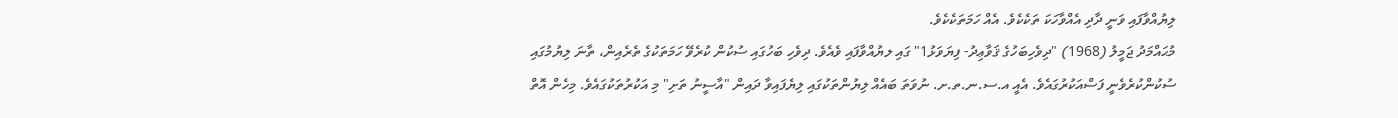ލިޔުއްވާފައި ވަނީ ދާދި އެއްވާހަކަ ތަކެކެވެ. އެއް ހަމަތަކެކެވެ.
މުޙައްމަދު ޖަމީލު (1968) "ދިވެހިބަހުގެ ޤަވާޢިދު- ފިޔަވަޅު1" ގައި ލޔުއްވާފައި ވެއެވެ. ދިވެހި ބަހުގައި ސުކުން ކުރެވޭ ހަމަތަކުގެ ތެރެއިން، ތާނަ ލިޔުމުގައި ސުކުންކުރެވެނީ ފަސްއަކުރުގައެވެ. އެއީ އ.ސ.ނ.ތ.ށ. ނުވަތަ ބައެއް ލިޔުންތަކުގައި ލިޔެފައިވާ ދައިން "އާސީނު ތަށި" މި އަކުރުތަކުގައެވެ. މިހެން އޮތް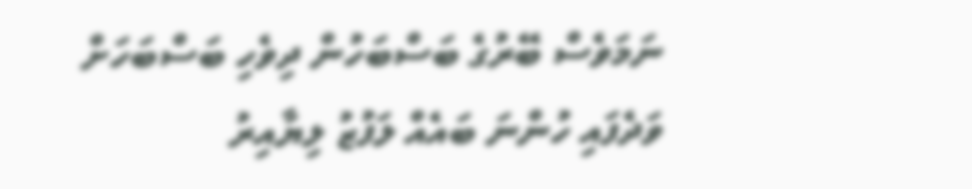ނަމަވެސް ބޭރުގެ ބަސްބަހުން ދިވެހި ބަސްބަހަށް ވަދެފައި ހުންނަ ބައެއް ލަފުޒު ލިޔާއިރު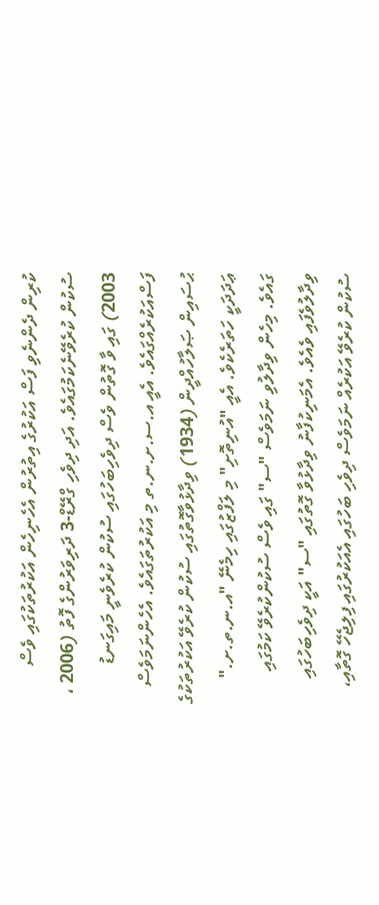ކުރިން ދެންނެވި ފަސް އަކުރުގެ އިތުރުން އެހެނިހެން އަކުރުތަކުގައި ވެސް ސުކުން ކުރެވޭނެކަމުގައެވެ. އަދި ދިވެހި ގްރޭޑް-3 ދަރިވަރުންގެ ފޮތު (2006 ، 2003) ގައި ވާ ގޮތުން ވެސް ދިވެހިބަހުގައި ސުކުން ކުރެވެނީ މައިގަނޑު ފަސްއަކުރެއްގައެވެ. އެއީ އ.ސ.ށ.ނ.ތ މި އަކުރުތަގައެވެ. އެހެންނަމަވެސް ޙުސައިން ޞަލާހުއްދީން (1934) ވިދާޅުވާގޮތުގައި ސުކުން ކުރެވޭ އަކުރުތަކުގެ ޢަދަދަކީ ހަތަރެކެވެ. އެއީ "އުނިތޮށި" މި ލަފްޒުގައި ހިމެނޭ "އ.ނ.ތ.ށ." ގައެވެ. މިހެން ވިދާލުވި ނަމަވެސް "ސ" ގައި ވެސް ސުކުންކުރެވޭ ކަމުގައި ވިދާލުވެފައި ވެއެވެ. އެމަނިކުފާނު ވިދާޅުވާ ގޮތުގައި "ސ" އަކީ ދިވެހިބަހުގައި ސުކުން ކުރެވޭ އަކުރެއް ނަމަވެސް ދިވެހި ބަހުގައި އެއަކުރުގައި ފިލިޖެހޭ ގޮތާއި،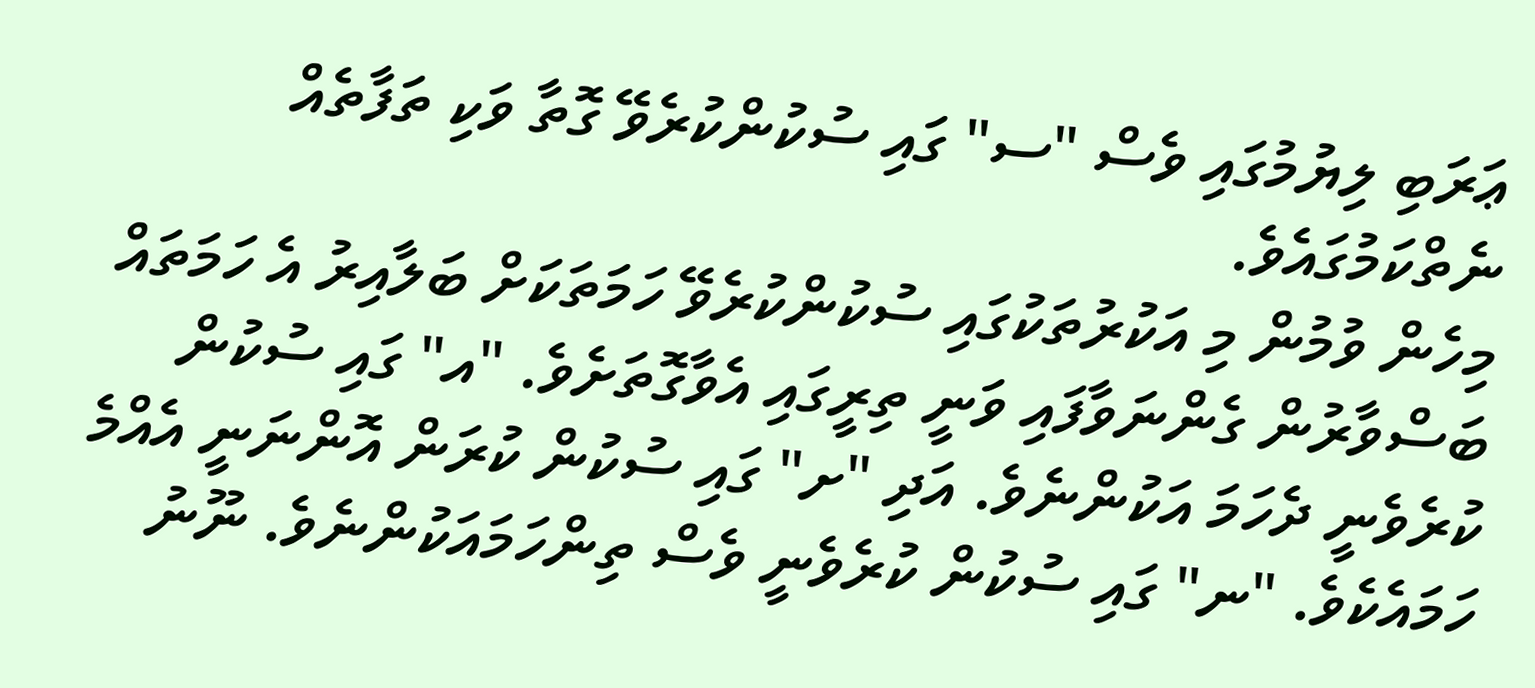ޢަރަބި ލިޔުމުގައި ވެސް "ސ" ގައި ސުކުންކުރެވޭ ގޮތާ ވަކި ތަފާތެއް ނެތްކަމުގައެވެ.
މިހެން ވުމުން މި އަކުރުތަކުގައި ސުކުންކުރެވޭ ހަމަތަކަށް ބަލާއިރު އެ ހަމަތައް ބަސްވާރުން ގެންނަވާފައި ވަނީ ތިރީގައި އެވާގޮތަށެވެ. "އ" ގައި ސުކުން ކުރެވެނީ ދެހަމަ އަކުންނެވެ. އަދި "ށ" ގައި ސުކުން ކުރަން އޮންނަނީ އެއްމެ ހަމައެކެވެ. "ނ" ގައި ސުކުން ކުރެވެނީ ވެސް ތިންހަމައަކުންނެވެ. ނޫނު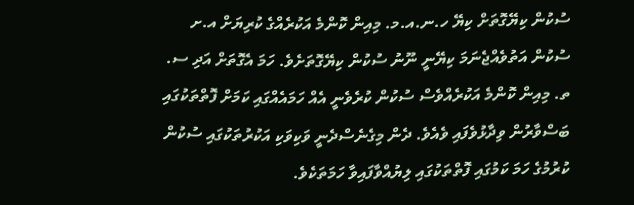ސުކުން ކިޔޭގޮތަށް ކިޔޭ ހ.ނ.އ.މ. މިއިން ކޮންމެ އަކުރެއްގެ ކުރިޔަށް އ.ށ ސުކުން އަތުވެއްޖެނަމަ ކިޔޭނީ ނޫނު ސުކުން ކިޔޭގޮތަށެވެ. ހަމަ އެގޮތަށް އަދި ސ. ތ. މިއިން ކޮންމެ އަކުރެއްވެސް ސުކުން ކުރެވެނީ އެއް ހަމައެއްގައި ކަމަށް ފޮތްތަކުގައި ބަސްވާރުން ވިދާޅުވެފައި ވެއެވެ. ދެން މިގެނެސްދެނީ ވަކިވަކި އަކުރުތަކުގައި ސުކުން ކުރުމުގެ ހަމަ ކަމުގައި ފޮތްތަކުގައި ލިޔުއްވާފައިވާ ހަމަތަކެވެ.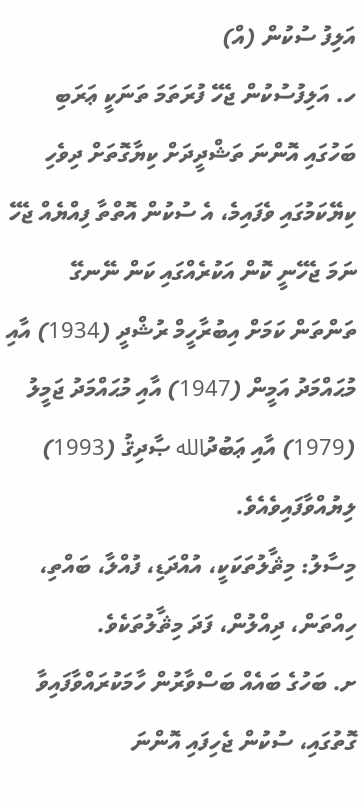އަލިފު ސުކުން (އް)
ހ. އަލިފުސުކުން ޖެހޭ ފުރަތަމަ ތަނަކީ ޢަރަބި ބަހުގައި އޮންނަ ތަޝްދީދަށް ކިޔާގޮތަށް ދިވެހި ކިޔޭކަމުގައި ވެފައިމެ، އެ ސުކުން އޮތްތާ ފިއްޔެއް ޖެހޭ ނަމަ ޖެހޭނީ ކޮން އަކުރެއްގައި ކަން ނޭނގޭ ތަންތަން ކަމަށް އިބުރާހީމް ރުޝްދީ (1934) އާއި މުޙައްމަދު އަމީން (1947) އާއި މުޙައްމަދު ޖަމީލު (1979) އާއި ޢަބުދުالله ޞާދިޤު (1993) ލިޔުއްވާފައިވެއެވެ.
މިސާލު: މިޘާލުތަކަކީ، އުއްދަޑި، ފުއްލާ، ބައްތި، ހިއްތަން، ދިއްލުން، ފަދަ މިޘާލުތަކެވެ.
ށ. ބަހުގެ ބައެއް ބަސްވާރުން ހާމަކުރައްވާފައިވާ ގޮތުގައި، ސުކުން ޖެހިފައި އޮންނަ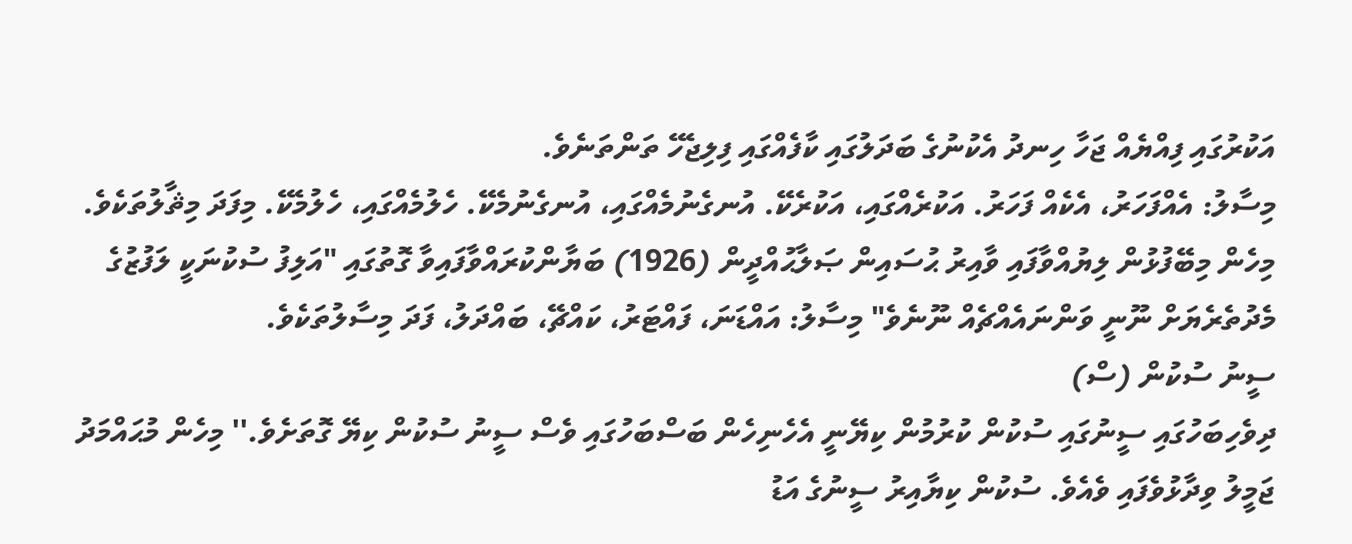އަކުރުގައި ފިއްޔެއް ޖަހާ ހިނދު އެކުނުގެ ބަދަލުގައި ކާފެއްގައި ފިލިޖެހޭ ތަންތަނެވެ.
މިސާލު: އެއްފަހަރު، އެކެއް ފަހަރު. އަކުރެއްގައި، އަކުރެކޭ. އުނގެނުމެއްގައި، އުނގެނުމެކޭ. ހެލުމެއްގައި، ހެލުމެކޭ. މިފަދަ މިޘާލުތަކެވެ.
މިހެން މިބޭފުޅުން ލިޔުއްވާފައި ވާއިރު ޙުސައިން ޞަލާޙުއްދީން (1926) ބަޔާންކުރައްވާފައިވާ ގޮތުގައި "އަލިފު ސުކުނަކީ ލަފުޒުގެ މެދުތެރެޔަށް ނޫނީ ވަންނައެއްޗެއް ނޫނެވެ" މިސާލު: އައްޑަނަ، ފައްޓަރު، ކައްޗޭ، ބައްދަލު، ފަދަ މިސާލުތަކެވެ.
ސީނު ސުކުން (ސް)
ދިވެހިބަހުގައި ސީނުގައި ސުކުން ކުރުމުން ކިޔޭނީ އެހެނިހެން ބަސްބަހުގައި ވެސް ސީނު ސުކުން ކިޔޭ ގޮތަށެވެ.'' މިހެން މުޙައްމަދު ޖަމީލު ވިދާޅުވެފައި ވެއެވެ. ސުކުން ކިޔާއިރު ސީނުގެ އަޑު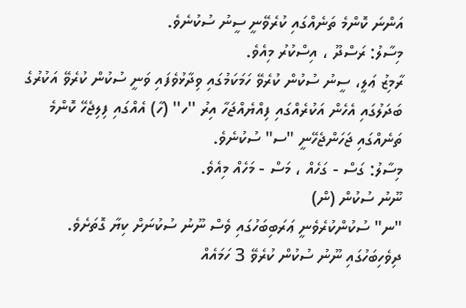އަންނަ ކޮންމެ ތަނެއްގައި ކުރެވޭނީ ސީނު ސުކުނެވެ.
މިސާލު: ރަސްދޫ ، އިސްކުރު މިއެވެ.
ރާމިޒު ޢަލީ، ސީނު ސުކުން ކުރެވޭ ހަމަކަމުގައި ވިދާޅުވެފައި ވަނީ ސުކުން ކުރެވޭ އަކުރުގެ ބަދަލުގައި އެހެން އަކުރެއްގައި ފިއްޔެއްޖަހާ އިރު ''ހ'' (ހާ) އެއްގައި ފިލިޖެހޭ ކޮންމެ ތަނެއްގައި ޖަހަންޖެހޭނީ "ސ" ސުކުނެވެ.
މިސާލު: ގަސް - ގަހެއް ، މަސް - މަހެއް މިއެވެ.
ނޫނު ސުކުން (ން)
"ނ" ސުކުންކުރެވެނީ ޢަރަބިބަހުގައި ވެސް ނޫނު ސުކުނަށް ކިޔާ ގޮތަށެވެ. ދިވެހިބަހުގައި ނޫނު ސުކުން ކުރެވޭ 3 ހަމައެއް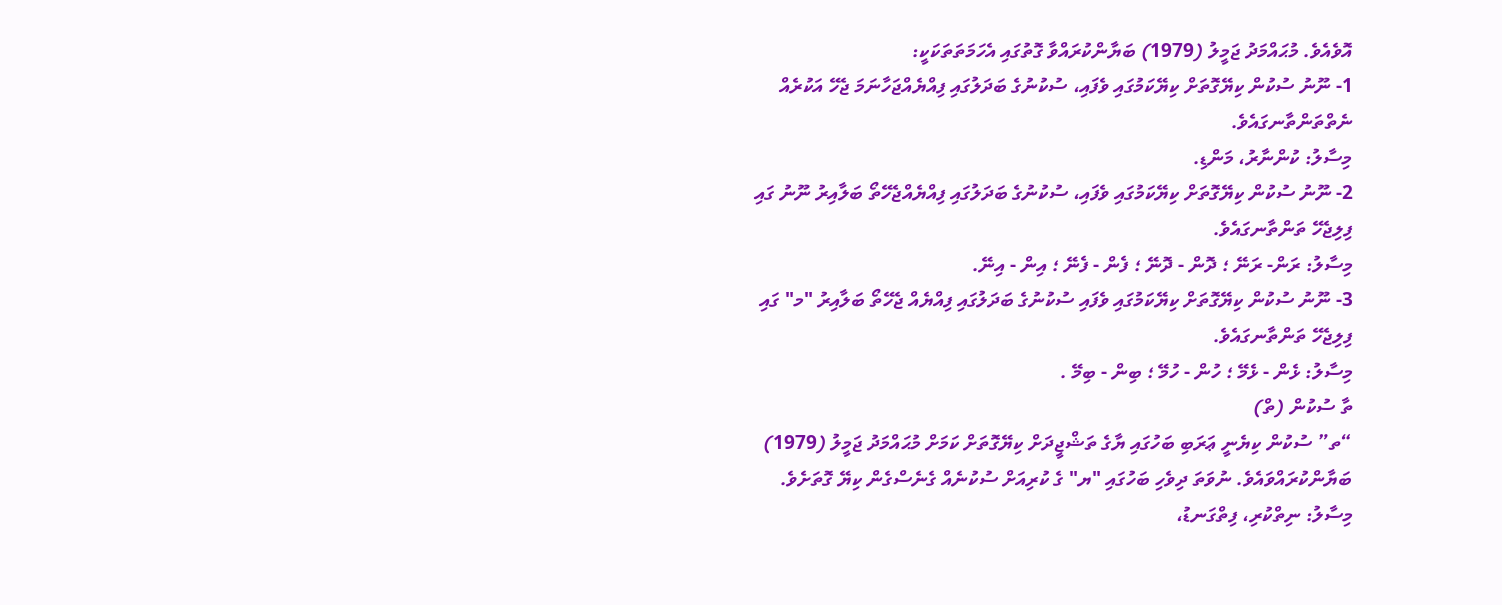އޮވެއެވެ. މުޙައްމަދު ޖަމީލު (1979) ބަޔާންކުރައްވާ ގޮތުގައި އެހަމަތަތަކަކީ:
1- ނޫނު ސުކުން ކިޔޭގޮތަށް ކިޔޭކަމުގައި ވެފައި، ސުކުނުގެ ބަދަލުގައި ފިއްޔެއްޖަހާނަމަ ޖެހޭ އަކުރެއް ނެތްތަންތާނގައެވެ.
މިސާލު: ކުންނާރު، މަންޑި.
2- ނޫނު ސުކުން ކިޔޭގޮތަށް ކިޔޭކަމުގައި ވެފައި، ސުކުނުގެ ބަދަލުގައި ފިއްޔެއްޖެހޭތޯ ބަލާއިރު ނޫނު ގައި ފިލިޖެހޭ ތަންތާނގައެވެ.
މިސާލު: ރަން- ރަނޭ ؛ ދޮން - ދޮނޭ ؛ ފެން - ފެނޭ ؛ އިން - އިނޭ.
3- ނޫނު ސުކުން ކިޔޭގޮތަށް ކިޔޭކަމުގައި ވެފައި ސުކުނުގެ ބަދަލުގައި ފިއްޔެއް ޖެހޭތޯ ބަލާއިރު "މ" ގައި ފިލިޖެހޭ ތަންތާނގައެވެ.
މިސާލު: ޅެން - ޅެމޭ ؛ ހުން - ހުމޭ ؛ ބިން - ބިމޭ .
ތާ ސުކުން (ތް)
“ތ” ސުކުން ކިޔެނީ ޢަރަބި ބަހުގައި ޔާގެ ތަޝްޖީދަށް ކިޔޭގޮތަށް ކަމަށް މުޙައްމަދު ޖަމީލު (1979) ބަޔާންކުރައްވައެވެ. ނުވަތަ ދިވެހި ބަހުގައި "ޔ" ގެ ކުރިއަށް ސުކުނެއް ގެނެސްގެން ކިޔޭ ގޮތަށެވެ.
މިސާލު: ނިތްކުރި، ފިތްގަނޑު،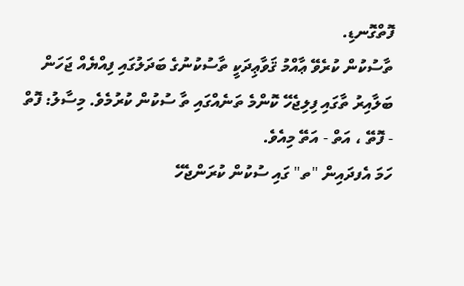ފޮތްގޮނޑި.
ތާސުކުން ކުރެވޭ ޢާއްމު ޤަވާޢިދަކީ ތާސުކުނުގެ ބަދަލުގައި ފިއްޔެއް ޖަހަން ބަލާއިރު ތާގައި ފިލިޖެހޭ ކޮންމެ ތަނެއްގައި ތާ ސުކުން ކުރުމެވެ. މިސާލު: ފޮތް - ފޮތޭ ، އަތް - އަތޭ މިއެވެ.
ހަމަ އެފދައިން "ތ" ގައި ސުކުން ކުރަންޖެހޭ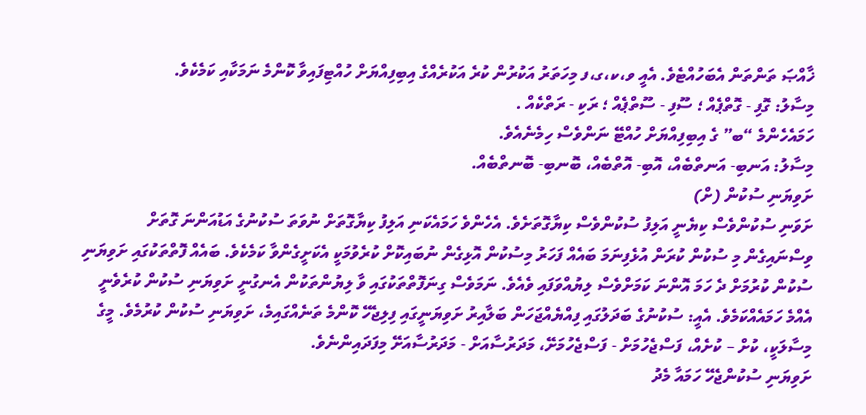ޚާއްޞަ ތަންތަން އެބަހުއްޓެވެ. އެއީ ވ،ކ،ގ،ފ މިހަތަރު އަކުރުން ކުރެ އަކުރެއްގެ އިބިފިއްޔަށް ހުއްޓިފައިވާ ކޮންމެ ނަމަކާއި ކަމެކެވެ.
މިސާލު: ގޮފި - ގޮތްޕެއް ؛ ސޫފި - ސޫތްޕެއް ؛ ރަކި - ރަތްކެއް .
ހަމައެހެންމެ “ބ” ގެ އިބިފިއްޔަށް ހުއްޓޭ ނަންވެސް ހިމެނެއެވެ.
މިސާލު: އަނބި- އަނތްބެއް، އޮބި- އޮތްބެއް، ބޮނބި- ބޮނތްބެއް.
ށަވިޔަނި ސުކުން (ށް)
ށަވަނި ސުކުންވެސް ކިޔެނީ އަލިފު ސުކުންވެސް ކިޔާގޮތަށެވެ. އެހެންވެ ހަމައެކަނި އަލިފު ކިޔާގޮތަށް ނުވަތަ ސުކުނުގެ އަޑުއަންނަ ގޮތަށް ވިސްނައިގެން މި ސުކުން ކުރަން އުޅެފިނަމަ ބައެއް ފަހަރު މިސުކުން އޮޅިގެން ނުބައިކޮށް ކުރެވުމަކީ އެކަށީގެންވާ ކަމެކެވެ. ބައެއް ފޮތްތަކުގައި ށަވިޔަނި ސުކުން ކުރުމަށް ދެ ހަމަ އޮންނަ ކަމަށްވެސް ލިޔުއްވަފައި ވެއެވެ. ނަމަވެސް ގިނަފޮތްތަކުގައި ވާ ލިޔުންތަކުން އެނގުނީ ށަވިޔަނި ސުކުން ކުރެވެނީ އެއްމެ ހަމައެއްކަމެވެ. އެއީ: ސުކުނުގެ ބަދަލުގައި ފިއްޔެއްޖަހަން ބަލާއިރު ށަވިޔަނީގައި ފިލިޖެހޭ ކޮންމެ ތަނެއްގައިމެ، ށަވިޔަނި ސުކުން ކުރުމެވެ. މީގެ މިސާލަކީ، ކުށް – ކުށެއް، ފަސްޖެހުމަށް - ފަސްޖެހުމަށޭ، މަދަރުސާއަށް - މަދަރުސާއަށޭ މިފަދައިންނެވެ.
ށަވިޔަނި ސުކުންޖެހޭ ހަމައާ މެދު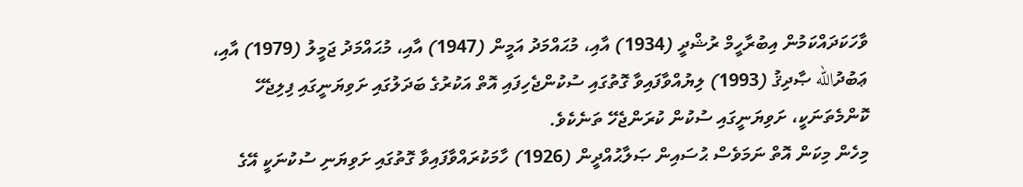ވާހަކަދައްކަމުން އިބުރާހީމް ރުޝްދީ (1934) އާއި، މުޙައްމަދު އަމީން (1947) އާއި، މުޙައްމަދު ޖަމީލު (1979) އާއި، ޢަބުދުالله ޞާދިޤު (1993) ލިޔުއްވާފައިވާ ގޮތުގައި ސުކުންޖެހިފައި އޮތް އަކުރުގެ ބަދަލުގައި ށަވިޔަނީގައި ފިލިޖެހޭ ކޮންމެތަނަކީ، ށަވިޔަނީގައި ސުކުން ކުރަންޖެހޭ ތަނެކެވެ.
މިހެން މިކަން އޮތް ނަމަވެސް ޙުސައިން ޞަލާޙުއްދީން (1926) ހާމަކުރައްވާފައިވާ ގޮތުގައި ށަވިޔަނި ސުކުނަކީ އޭގެ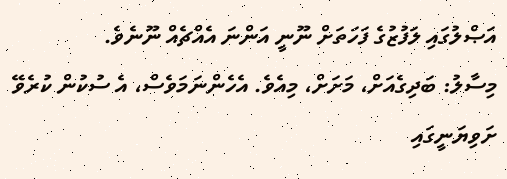އަޞްލުގައި ލަފުޒުގެ ފަހަތަށް ނޫނީ އަންނަ އެއްޗެއް ނޫނެވެ.
މިސާލު: ބަދިގެއަށް، މަށަށް، މިއެވެ. އެހެންނަމަވެސް، އެ ސުކުން ކުރެވޭ ށަވިޔަނީގައި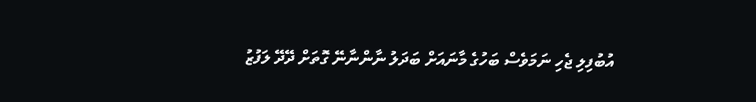އުބުފިލި ޖެހި ނަމަވެސް ބަހުގެ މާނައަށް ބަދަލު ނާންނާނޭ ގޮތަށް ދޭދޭ ލަފުޒު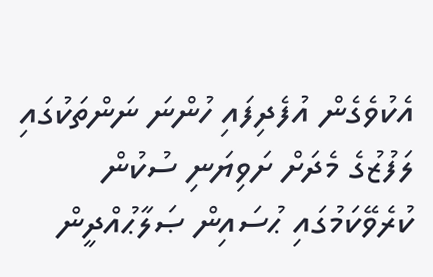އެކުވެގެން އުފެދިފައި ހުންނަ ނަންތަކުގައި ލަފުޒުގެ މެދަށް ށަވިޔަނި ސުކުން ކުރެވޭކަމުގައި ޙުސައިން ޞަލާޙުއްދީން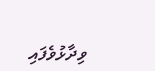ވިދާޅުވެފައި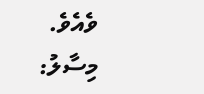ވެއެވެ.
މިސާލު: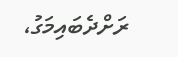ރަށްދެބައިމަގު،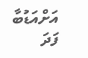އަށްއަޑުބާ ފަދަ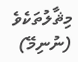މިޘާލުތަކެވެ
(ނުނިމޭ)